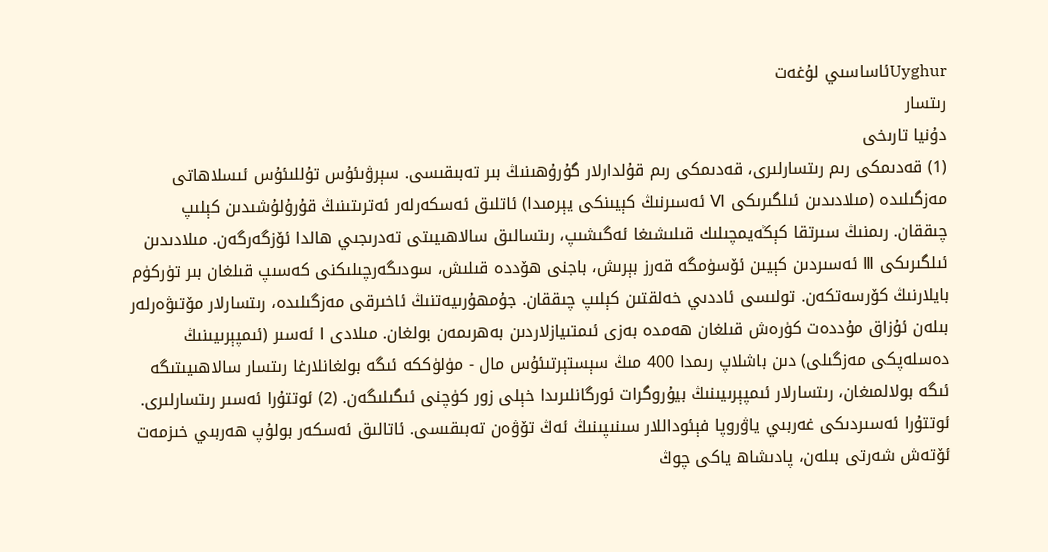Uyghurئاساسىي لۇغەت
رىتسار
دۇنيا تارىخى
(1) قەدىمكى رىم رىتسارلىرى، قەدىمكى رىم قۇلدارلار گۇرۇھىنىڭ بىر تەبىقىسى. سېرۋىئۇس تۇللىئۇس ئىسلاھاتى مەزگىلىدە (مىلادىدىن ئىلگىرىكى Ⅵ ئەسىرنىڭ كېيىنكى يېرمىدا) ئاتلىق ئەسكەرلەر ئەترىتىنىڭ قۇرۇلۇشىدىن كېلىپ چىققان. رىمنىڭ سىرتقا كېڭەيمچىلىك قىلىشىغا ئەگىشىپ، رىتسالىق سالاھىيىتى تەدرىجىي ھالدا ئۆزگەرگەن. مىلادىدىن ئىلگىرىكى Ⅲ ئەسىردىن كېيىن ئۆسۈمگە قەرز بېرىش، باجنى ھۆددە قىلىش، سودىگەرچىلىكنى كەسىپ قىلغان بىر تۈركۈم بايلارنىڭ كۆرسەتكەن. تولىسى ئاددىي خەلقتىن كېلىپ چىققان. جۇمھۇرىيەتنىڭ ئاخىرقى مەزگىلىدە، رىتسارلار مۆتىۋەرلەر بىلەن ئۇزاق مۇددەت كۈرەش قىلغان ھەمدە بەزى ئىمتىيازلاردىن بەھرىمەن بولغان. مىلادى Ⅰ ئەسىر (ئىمپېرىيىنىڭ دەسلەپكى مەزگىلى) دىن باشلاپ رىمدا 400 مىڭ سېستېرتىئۇس مال - مۈلۈككە ئىگە بولغانلارغا رىتسار سالاھىيىتىگە ئىگە بولالمىغان، رىتسارلار ئىمپېرىيىنىڭ بيۇروگرات ئورگانلىرىدا خېلى زور كۈچنى ئىگىلىگەن. (2) ئوتتۇرا ئەسىر رىتسارلىرى. ئوتتۇرا ئەسىردىكى غەربىي ياۋروپا فېئوداللار سىنىپىنىڭ ئەڭ تۆۋەن تەبىقىسى. ئاتالىق ئەسكەر بولۇپ ھەربىي خىزمەت ئۆتەش شەرتى بىلەن، پادىشاھ ياكى چوڭ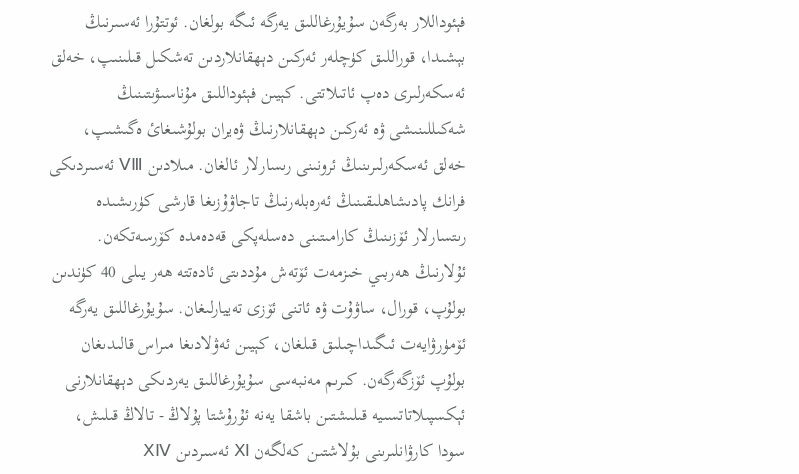فېئوداللار بەرگەن سۇيۇرغاللىق يەرگە ئىگە بولغان. ئوتتۇرا ئەسىرنىڭ بېشىدا، قوراللىق كۈچلەر ئەركىن دېھقانلاردىن تەشكىل قىلىنىپ، خەلق ئەسكەرلىرى دەپ ئاتىلاتتى. كېيىن فېئوداللىق مۇناسىۋىتىنىڭ شەكىللىنىشى ۋە ئەركىن دېھقانلارنىڭ ۋەيران بولۇشىغائ ەگىشىپ، خەلق ئەسكەرلىرىنىڭ ئرونىنى رىسارلار ئالغان. مىلادىن ⅤⅢ ئەسىردىكى فرانك پادىشاھلىقىنىڭ ئەرەبلەرنىڭ تاجاۋۇزىغا قارشى كۈرىشىدە رىتسارلار ئۆزىنىڭ كارامىتىنى دەسلەپكى قەدەمدە كۆرسەتكەن. ئۇلارنىڭ ھەربىي خىزمەت ئۆتەش مۇددىتى ئادەتتە ھەر يىلى 40 كۈندىن بولۇپ، قورال، ساۋۇت ۋە ئاتنى ئۆزى تەييارلىغان. سۇيۇرغاللىق يەرگە ئۆمۈرۋايەت ئىگىداچىلىق قىلغان، كېيىن ئەۋلادىغا مىراس قالىدىغان بولۇپ ئۆزگەرگەن. كىرىم مەنبەسى سۇيۇرغاللىق يەردىكى دېھقانلارنى ئېكسپىلاتاتسىيە قىلىشتىن باشقا يەنە ئۇرۇشتا پۇلاڭ - تالاڭ قىلىش، سودا كارۋانلىرىنى بۇلاشتىن كەلگەن Ⅺ ئەسىردىن ⅩⅣ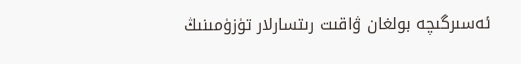ئەسىرگىچە بولغان ۋاقىت رىتسارلار تۈزۈمىنىڭ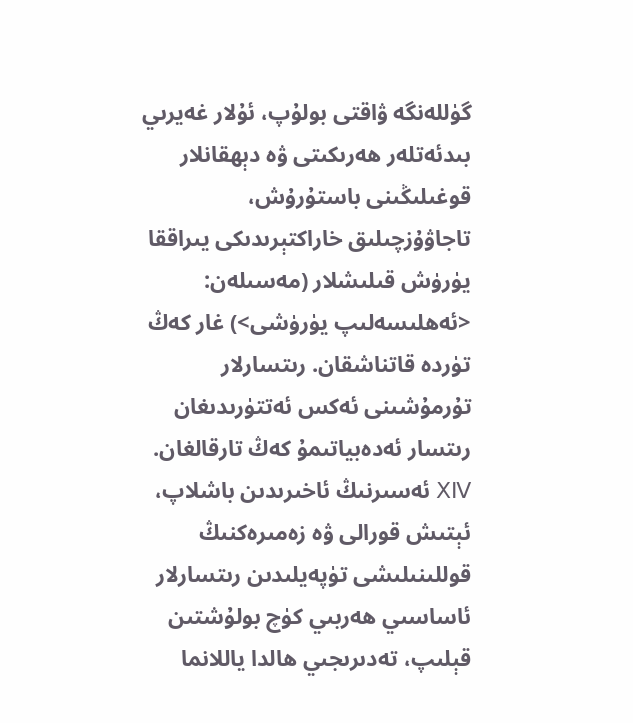گۈللەنگە ۋاقتى بولۇپ، ئۇلار غەيرىي بىدئەتلەر ھەرىكىتى ۋە دېھقانلار قوغىلىڭىنى باستۇرۇش، تاجاۋۇزچىلىق خاراكتېرىدىكى يىراققا يۈرۈش قىلىشلار (مەسىلەن: <ئەھلىسەلىپ يۈرۈشى>) غار كەڭ تۈردە قاتناشقان. رىتسارلار تۇرمۇشىنى ئەكس ئەتتۈرىدىغان رىتسار ئەدەبياتىمۇ كەڭ تارقالغان. ⅩⅣ ئەسىرنىڭ ئاخىرىدىن باشلاپ، ئېتىش قورالى ۋە زەمىرەكنىڭ قوللىنىلىشى تۈپەيلىدىن رىتسارلار ئاساسىي ھەربىي كۈچ بولۇشتىن قېلىپ، تەدىرىجىي ھالدا ياللانما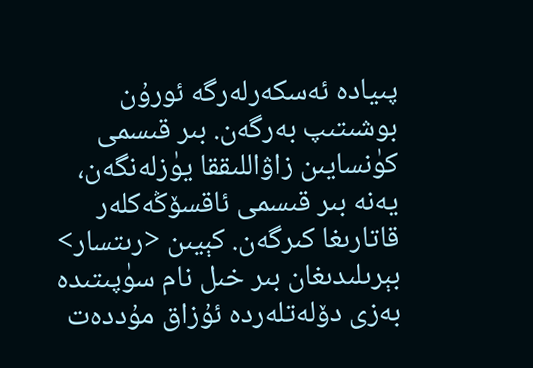پىيادە ئەسكەرلەرگە ئورۇن بوشىتىپ بەرگەن. بىر قىسمى كۈنسايىن زاۋاللىققا يۈزلەنگەن، يەنە بىر قىسمى ئاقسۆڭەكلەر قاتارىغا كىرگەن. كېيىن <رىتسار> بېرىلىدىغان بىر خىل نام سۈپىتىدە بەزى دۆلەتلەردە ئۇزاق مۇددەت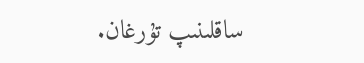ساقلىنىپ تۇرغان.